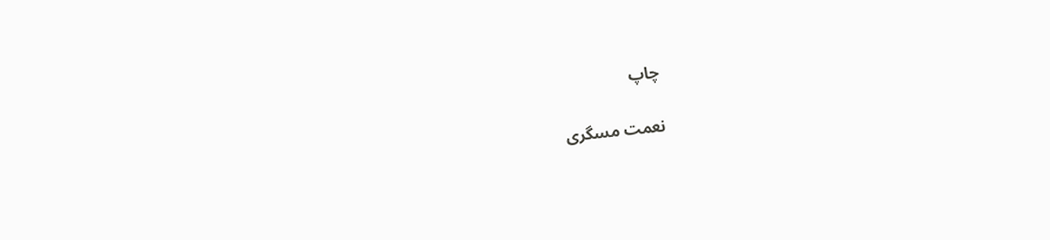چاپ

نعمت مسگری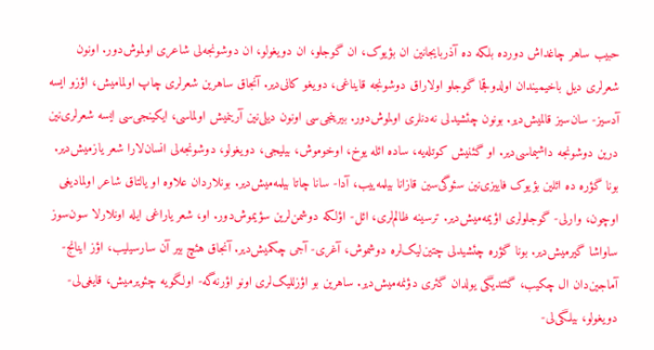حبیب ساهر چاغداش دورده بلکه ده آذربایجانین ان بؤیوک، ان گوجلو، ان دویغولو، ان دوشونجه‌لی شاعری اولموش‌دور. اونون شعرلری دیل باخیمیندان اولدوقجا گوجلو اولاراق دوشونجه قایناغی، دویغو کانی‌دیر. آنجاق ساهرین شعرلری چاپ اولمامیش، اؤزو ایسه آدسیز- سان‌سیز قالمیش‌دیر. بونون چئشیدلی نه‌دنلری اولموش‌دور. بیرینجی‌سی اونون دیلی‌نین آرینمیش اولماسی، ایکینجی‌سی ایسه شعرلری‌نین درین دوشونجه داشیماسی‌دیر. او گئنیش کوتله‌یه، ساده ائله یوخ، اوخوموش، بیلیجی، دویغولو، دوشونجه‌لی انسان‌لارا شعر یازمیش‌دیر. بونا گؤره ده ائلین بؤیوک فاییزی‌نین سئوگی‌سین قازانا بیلمه‌ییب، آدا- سانا چاتا بیلمه‌میش‌دیر. بونلاردان علاوه او یالتاق شاعر اولمادیغی اوچون، وارلی- گوجلو‌لری اؤیمه‌میش‌دیر. ترسینه ظالم‌لری، ائل- اؤلکه دوشمن‌لرین سؤیموش‌دور. او، شعر یاراغی ایله اونلارلا سون‌سوز ساواشا گیرمیش‌دیر. بونا گؤره چئشیدلی چتین‌لیک‌لره دوشموش، آغری- آجی چکمیش‌دیر. آنجاق هئچ بیر آن سارسیلیب، اؤز اینانج- آماجین‌دان ال چکیب، گئتدیگی یولدان گئری دؤنمه‌میش‌دیر. ساهرین بو اؤزللیک‌لری اونو اؤرنه‌گه- اولگویه چئویرمیش، قایغی‌لی- دویغولو، بیلگی‌لی-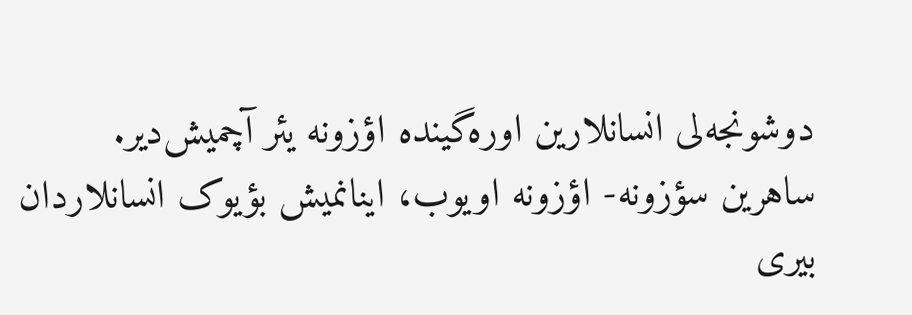دوشونجه‌لی انسانلارین اوره‌گینده اؤزونه یئر آچمیش‌دیر. ساهرین سؤزونه- اؤزونه اویوب، اینانمیش بؤیوک انسانلاردان بیری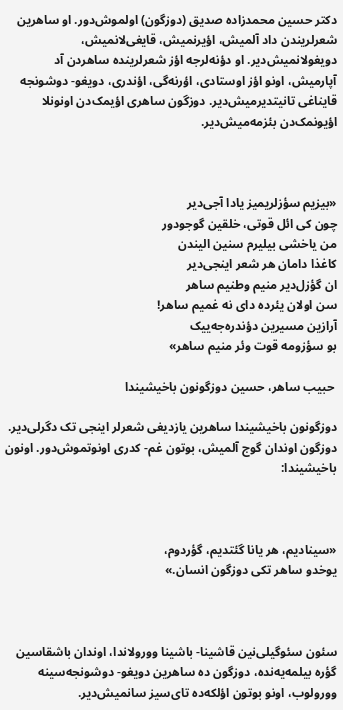دکتر حسین محمدزاده صدیق (دوزگون) اولموش‌دور. او ساهرین شعرلریندن داد آلمیش، اؤیرنمیش‌، قایغی‌لانمیش، دویغولانمیش‌دیر. او دؤنه‌لرجه اؤز شعرلرینده ساهردن آد آپارمیش، اونو اؤز اوستادی، اؤرنه‌گی، اؤندری، دویغو- دوشونجه قایناغی تانیتدیرمیش‌دیر. دوزگون ساهری اؤیمک‌دن اونونلا اؤیونمک‌دن بئزمه‌میش‌دیر.



«بیزیم سؤزلریمیز یادا آجی‌دیر
چون کی ائل قوتی، خلقین گوجودور
من یاخشی بیلیرم سنین الیندن
کاغذا دامان هر شعر اینجی‌دیر
ان گؤزل‌دیر منیم وطنیم ساهر
سن اولان یئرده دای نه غمیم ساهر!
آرازین مسیرین دؤندره‌جه‌ییک
بو سؤزومه قوت وئر منیم ساهر»

 حبیب ساهر، حسین دوزگونون باخیشیندا

دوزگونون باخیشیندا ساهرین یازدیغی شعرلر اینجی تک دگرلی‌دیر. دوزگون اوندان گوج آلمیش، بوتون غم- کدری اونوتموش‌دور. اونون باخیشیندا:



«سینادیم، هر یانا گئتدیم، گؤردوم،
یوخدو ساهر تکی دوزگون انسان.»



سئون سئوگیلی‌نین قاشینا- باشینا وورولاندا، اوندان باشقاسین گؤره بیلمه‌یه‌نده، دوزگون‌ ده ساهرین دویغو- دوشونجه‌سینه وورولوب، اونو بوتون اؤلکه‌ده تای‌سیز سانمیش‌دیر.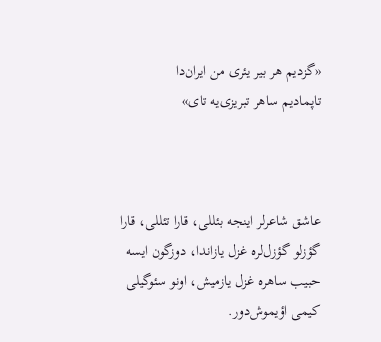«گزدیم هر بیر یئری من ایران‌دا
تاپمادیم ساهر تبریزی‌یه تای»



عاشق شاعرلر اینجه بئللی، قارا تئللی، قارا گؤزلو گؤزل‌لره غزل یازاندا، دوزگون ایسه حبیب ساهره غزل یازمیش، اونو سئوگیلی کیمی اؤیموش‌دور.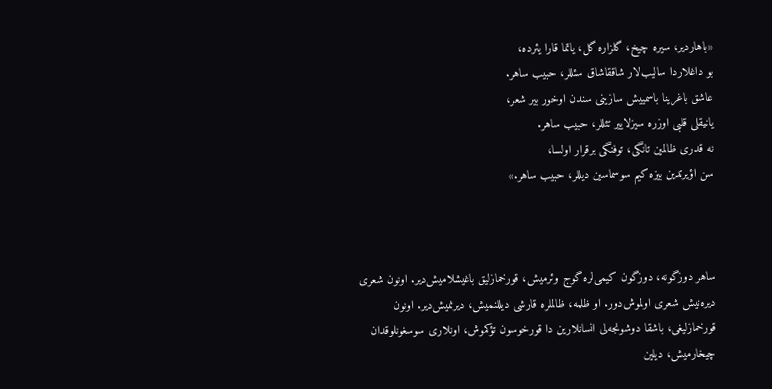«باهاردیر، سیره چیخ، گلزاره گل، یاتما قارا یئرده،
بو داغلاردا سالیب‌لار شاققاشاق سئللر، حبیب ساهر.
عاشق باغرینا باسمییش سازینی سندن اوخور بیر شعر،
یانیقلی قلبی اوزره سیزلاییر تئللر، حبیب ساهر.
نه قدری ظالمین تانگی، توفنگی برقرار اولسا،
سن اؤیرتدین بیزه کیم سوسماسین دیللر، حبیب ساهر.»



ساهر دوزگونه، دوزگون کیمی‌لره گوج وئرمیش، قورخمازلیق باغیشلامیش‌دیر. اونون شعری دیره‌نیش شعری اولموش‌دور. او ظلمه، ظالملره قارشی دیللنمیش، دیرنمیش‌دیر. اونون قورخمازلیغی، باشقا دوشونجه‌لی انسانلارین دا قورخوسون تؤکموش، اونلاری سوسغونلوقدان چیخارمیش، دیلین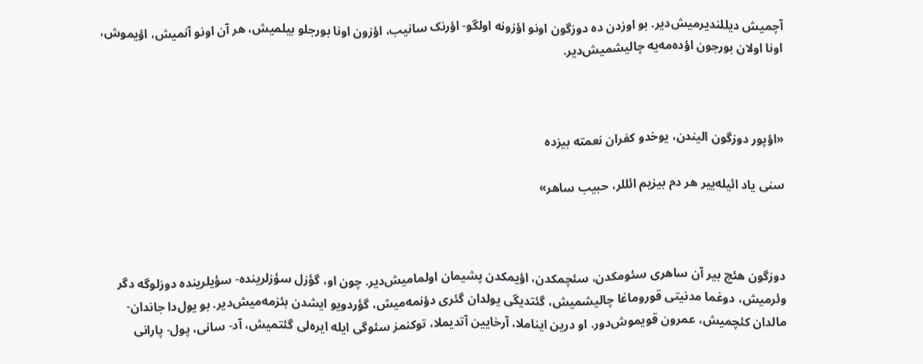آچمیش دیللندیرمیش‌دیر. بو اوزدن ‌ده دوزگون اونو اؤزونه اولگو- اؤرنک سانیب، اؤزون اونا بورجلو بیلمیش، هر آن اونو آنمیش، اؤیموش، اونا اولان بورجون اؤده‌مه‌یه چالیشمیش‌دیر.



«اؤپور دوزگون الیندن، یوخدو کفران نعمته بیزده

سنی یاد ائیله‌ییر هر دم بیزیم ائللر، حبیب ساهر»



دوزگون هئچ بیر آن ساهری سئومکدن، سئچمکدن، اؤیمکدن پشیمان اولمامیش‌دیر. چون او، گؤزل سؤزلرینده- سؤیلرینده دوزلوگه دگر وئرمیش، دوغما مدنیتی قوروماغا چالیشمیش، گئتدیگی یولدان گئری دؤنمه‌میش، گؤردویو ایشدن بئزمه‌میش‌دیر. بو یول‌دا جاندان- مالدان کئچمیش، عمرون قویموش‌دور. او درین ایناملا، آرخایین آتدیملا، توکنمز سئوگی ایله ایره‌لی گئتمیش، آد- سانی، پول- پارانی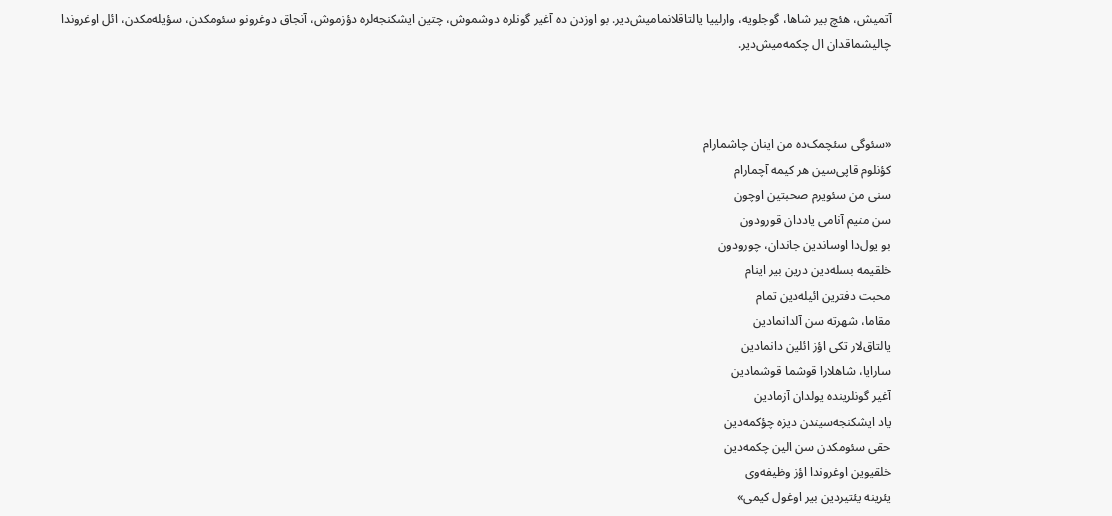آتمیش، هئچ بیر شاها، گوجلویه، وارلییا یالتاقلانمامیش‌دیر. بو اوزدن‌ ده آغیر گونلره دوشموش، چتین ایشکنجه‌لره دؤزموش، آنجاق دوغرونو سئومکدن، سؤیله‌مکدن، ائل اوغروندا چالیشماقدان ال چکمه‌میش‌دیر.



«سئوگی سئچمک‌ده من اینان چاشمارام
کؤنلوم قاپی‌سین هر کیمه آچمارام
سنی من سئویرم صحبتین اوچون
سن منیم آنامی یاددان قورودون
بو یول‌دا اوساندین جاندان، چورودون
خلقیمه بسله‌دین درین بیر اینام
محبت دفترین ائیله‌دین تمام
مقاما، شهرته سن آلدانمادین
یالتاق‌لار تکی اؤز ائلین دانمادین
سارایا، شاهلارا قوشما قوشمادین
آغیر گونلرینده یولدان آزمادین
یاد ایشکنجه‌سیندن دیزه چؤکمه‌دین
حقی سئومکدن سن الین چکمه‌دین
خلقیوین اوغروندا اؤز وظیفه‌وی
یئرینه یئتیردین بیر اوغول کیمی»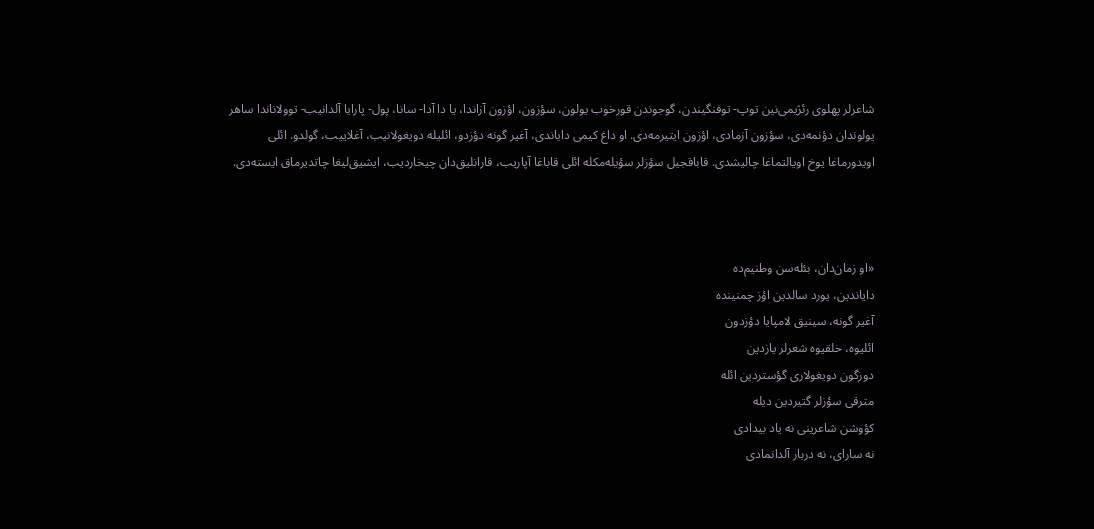شاعرلر پهلوی رئژیمی‌نین توپ- توفنگیندن، گوجوندن قورخوب یولون، سؤزون، اؤزون آزاندا، یا دا آدا- سانا، پول- پارایا آلدانیب- توولاناندا ساهر یولوندان دؤنمه‌دی، سؤزون آزمادی، اؤزون ایتیرمه‌دی. او داغ کیمی دایاندی، آغیر گونه دؤزدو، ائلیله دویغولانیب، آغلاییب، گولدو. ائلی اویدورماغا یوخ اویالتماغا چالیشدی. قاباقجیل سؤزلر سؤیله‌مکله ائلی قاباغا آپاریب، قارانلیق‌دان چیخاردیب، ایشیق‌لیغا چاتدیرماق ایسته‌دی.



«او زمان‌دان، بئله‌سن وطنیم‌ده
دایاندین، یورد سالدین اؤز چمنینده
آغیر گونه، سینیق لامپایا دؤزدون
ائلیوه، خلقیوه شعرلر یازدین
دوزگون دویغولاری گؤستردین ائله
مترقی سؤزلر گتیردین دیله
کؤوشن شاعرینی نه یاد بیدادی
نه سارای، نه دربار آلدانمادی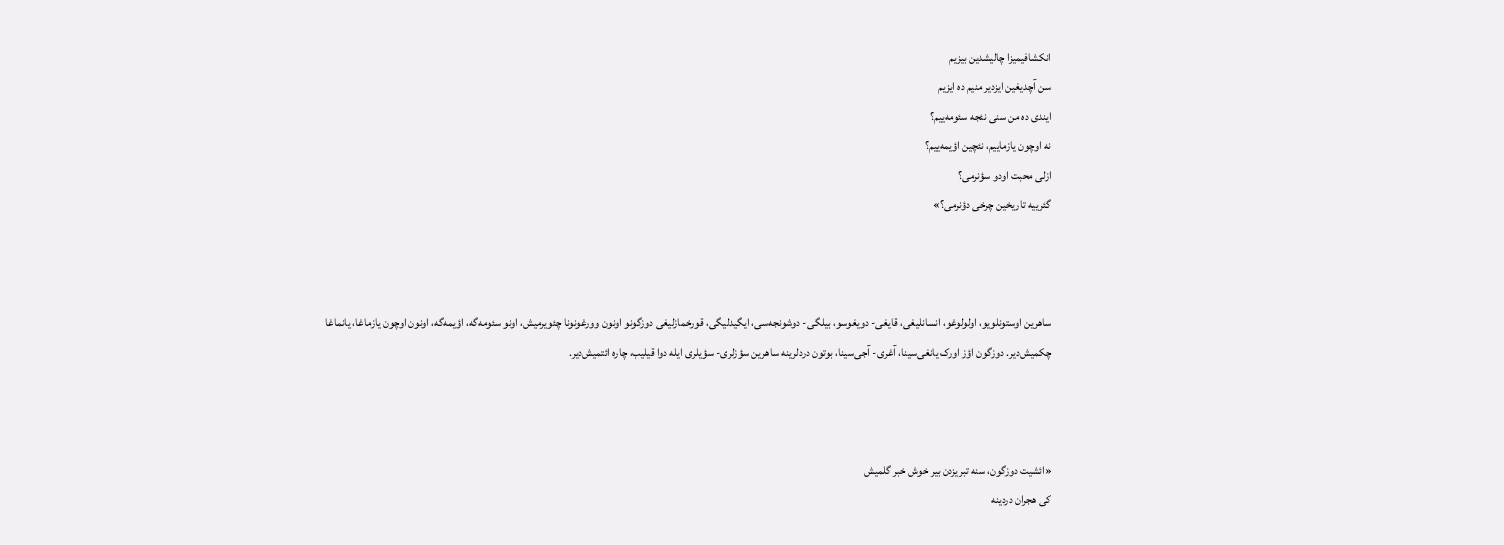انکشافیمیزا چالیشدین بیزیم
سن آچدیغین ایزدیر منیم ده ایزیم
ایندی ده من سنی نئجه سئومه‌ییم؟
نه اوچون یازماییم، نئچین اؤیمه‌ییم؟
ازلی محبت اودو سؤنرمی؟
گئرییه تاریخین چرخی دؤنرمی؟»



ساهرین اوستونلویو، اولولوغو، انسانلیغی، قایغی- دویغوسو، بیلگی- دوشونجه‌سی، ایگیدلیگی، قورخمازلیغی دوزگونو اونون وورغونونا چئویرمیش، اونو سئومه‌گه، اؤیمه‌گه، اونون اوچون یازماغا، یانماغا چکمیش‌دیر. دوزگون اؤز اورک یانغی‌سینا، آغری- آجی‌سینا، بوتون دردلرینه ساهرین سؤزلری- سؤیلری ایله دوا قیلیب، چاره ائتمیش‌دیر.



«ائشیت دوزگون، سنه تبریزدن بیر خوش خبر گلمیش
کی هجران دردینه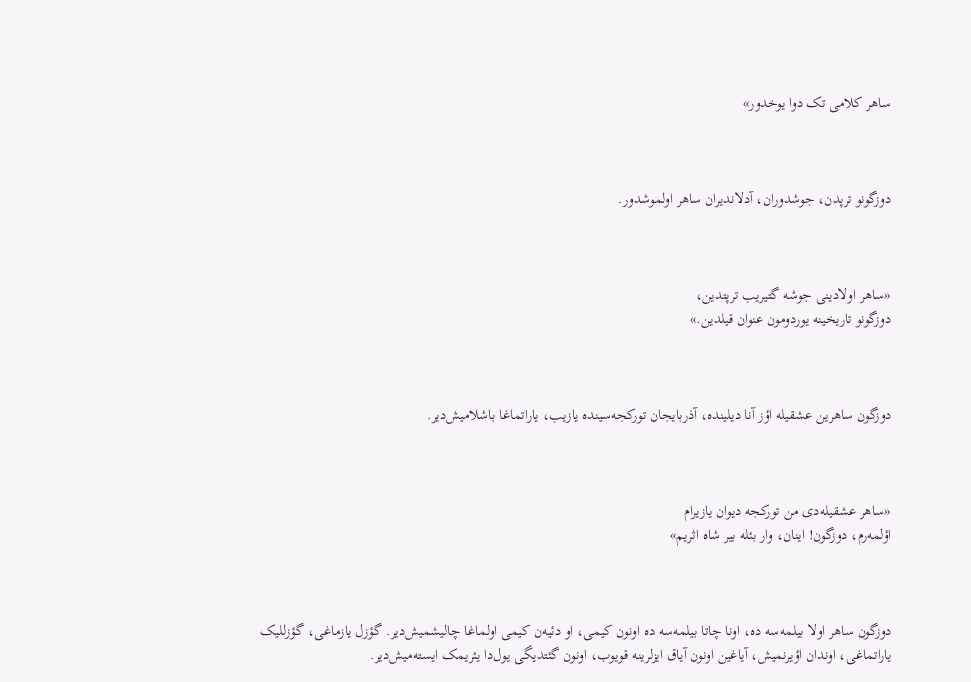ساهر کلامی تک دوا یوخدور»



دوزگونو ترپدن، جوشدوران، آدلاندیران ساهر اولموشدور.



«ساهر اولادینی جوشه گتیریب ترپتدین،
دوزگونو تاریخینه یوردومون عنوان قیلدین.»



دوزگون ساهرین عشقیله اؤز آنا دیلینده، آذربایجان تورکجه‌سینده یازیب، یاراتماغا باشلامیش‌دیر.



«ساهر عشقیله‌دی من تورکجه دیوان یازیرام
اؤلمه‌رم، دوزگون! اینان، وار بئله بیر شاه اثریم»



دوزگون ساهر اولا بیلمه‌سه‌ ده، اونا چاتا بیلمه‌سه ‌ده اونون کیمی، او دئیه‌ن کیمی اولماغا چالیشمیش‌دیر. گؤزل یازماغی، گؤزللیک یاراتماغی، اوندان اؤیرنمیش، آیاغین اونون آیاق ایزلرینه قویوب، اونون گئتدیگی یول‌دا یئریمک ایسته‌میش‌دیر.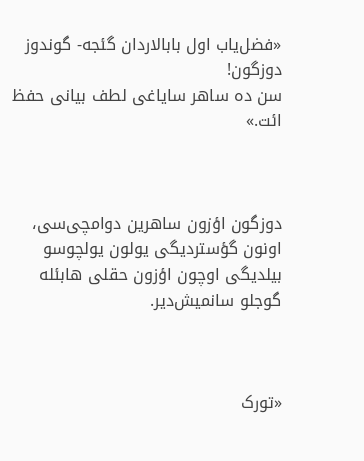«فضل‌یاب اول بابالاردان گئجه- گوندوز دوزگون!
سن ‌ده ساهر سایاغی لطف بیانی حفظ ائت.»



دوزگون اؤزون ساهرین دوامچی‌سی، اونون گؤستردیگی یولون یولچوسو بیلدیگی اوچون اؤزون حقلی هابئله گوجلو سانمیش‌دیر.



«تورک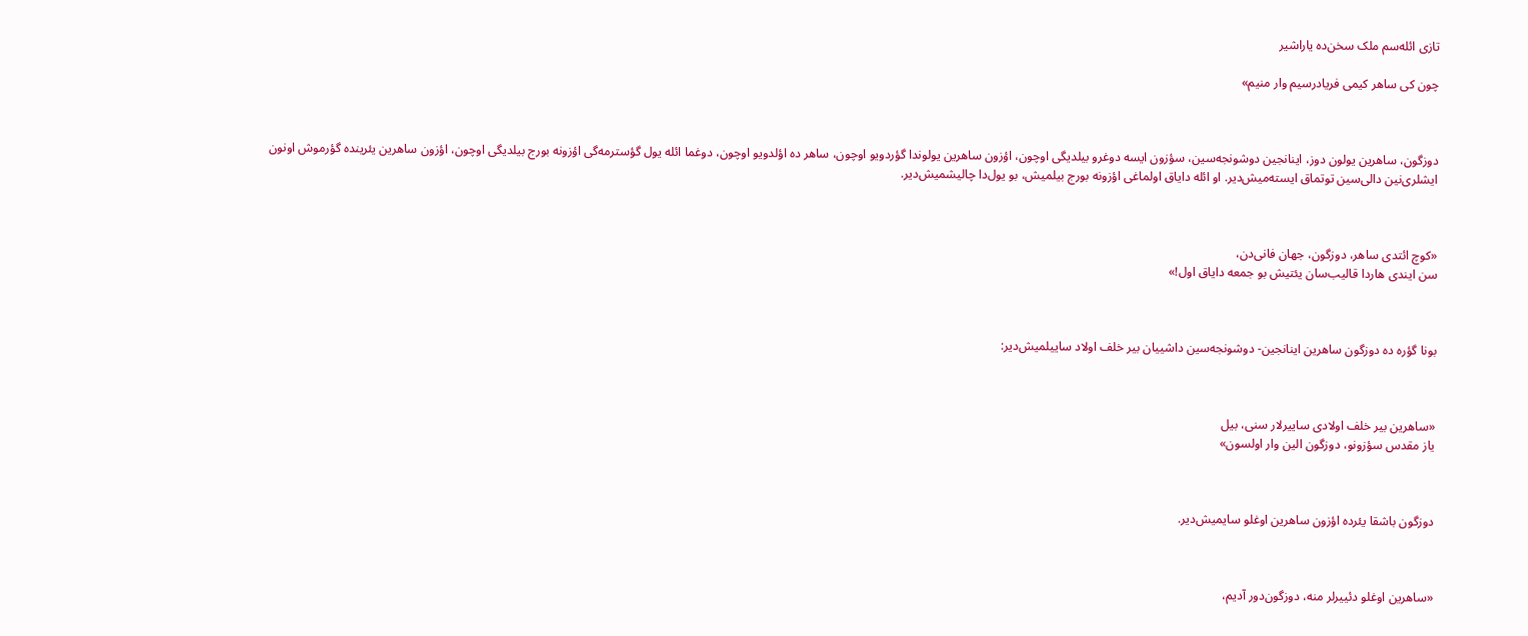تازی ائله‌سم ملک سخن‌ده یاراشیر

چون کی ساهر کیمی فریاد‌رسیم وار منیم»



دوزگون، ساهرین یولون دوز، اینانجین دوشونجه‌سین، سؤزون ایسه دوغرو بیلدیگی اوچون، اؤزون ساهرین یولوندا گؤردویو اوچون، ساهر ده اؤلدویو اوچون، دوغما ائله یول گؤسترمه‌گی اؤزونه بورج بیلدیگی اوچون، اؤزون ساهرین یئرینده گؤرموش اونون ایشلری‌نین دالی‌سین توتماق ایسته‌میش‌دیر. او ائله دایاق اولماغی اؤزونه بورج بیلمیش، بو یول‌دا چالیشمیش‌دیر.



«کوچ ائتدی ساهر، دوزگون، جهان فانی‌دن،
سن ایندی هاردا قالیب‌سان یئتیش بو جمعه دایاق اول!»



بونا گؤره‌ ده دوزگون ساهرین اینانجین- دوشونجه‌سین داشییان بیر خلف اولاد ساییلمیش‌دیر:



«ساهرین بیر خلف اولادی ساییرلار سنی، بیل
یاز مقدس سؤزونو، دوزگون الین وار اولسون»



دوزگون باشقا یئرده اؤزون ساهرین اوغلو سایمیش‌دیر.



«ساهرین اوغلو دئییرلر منه، دوزگون‌دور آدیم،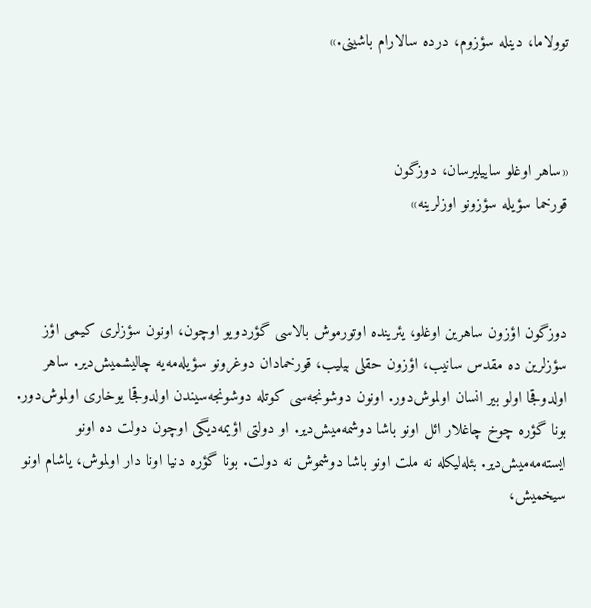توولاما، دینله سؤزوم، درده سالارام باشینی.»



«ساهر اوغلو ساییلیرسان، دوزگون
قورخما سؤیله سؤزونو اوزلرینه»



دوزگون اؤزون ساهرین اوغلو، یئرینده اوتورموش بالاسی گؤردویو اوچون، اونون سؤزلری کیمی اؤز سؤزلرین ده مقدس سانیب، اؤزون حقلی بیلیب، قورخمادان دوغرونو سؤیله‌مه‌یه چالیشمیش‌دیر. ساهر اولدوقجا اولو بیر انسان اولموش‌دور. اونون دوشونجه‌سی کوتله دوشونجه‌سیندن اولدوقجا یوخاری اولموش‌دور. بونا گؤره چوخ چاغلار ائل اونو باشا دوشمه‌میش‌دیر. او دولتی اؤیمه‌دیگی اوچون دولت ‌ده اونو ایسته‌مه‌میش‌دیر. بئله‌لیکله نه ملت اونو باشا دوشموش نه دولت. بونا گؤره دنیا اونا دار اولموش، یاشام اونو سیخمیش،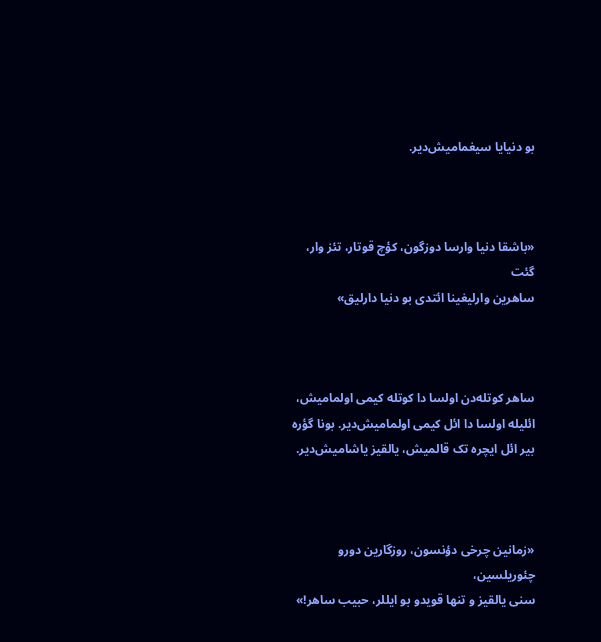بو دنیایا سیغمامیش‌دیر.



«باشقا دنیا وارسا دوزگون، کؤچ قوتار، تئز وار، گئت
ساهرین وارلیغینا ائتدی بو دنیا دارلیق»



ساهر کوتله‌دن اولسا دا کوتله‌ کیمی اولمامیش، ائلیله اولسا دا ائل کیمی اولمامیش‌دیر. بونا گؤره بیر ائل ایچره تک قالمیش، یالقیز یاشامیش‌دیر.



«زمانین چرخی دؤنسون، روزگارین دورو چئوریلسین،
سنی یالقیز و تنها قویدو بو ایللر، حبیب ساهر!»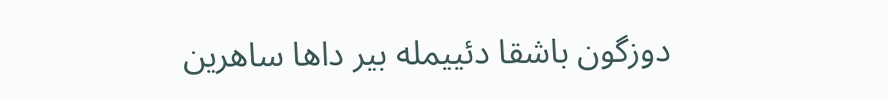دوزگون باشقا دئییمله بیر داها ساهرین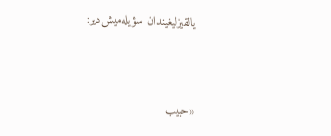یالقیزلیغیندان سؤیله‌میش‌دیر:



«حبیب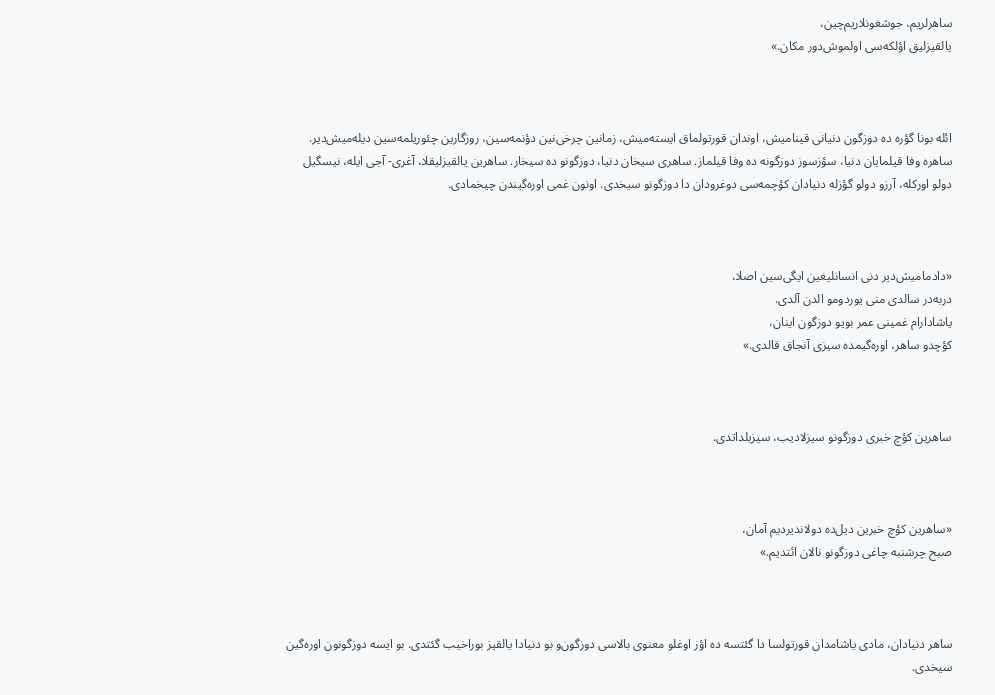ساهرلریم، جوشغونلاریم‌چین،
یالقیزلیق اؤلکه‌سی اولموش‌دور مکان.»



ائله بونا گؤره ‌ده دوزگون دنیانی قینامیش، اوندان قورتولماق ایسته‌میش، زمانین چرخی‌نین دؤنمه‌سین، روزگارین چئوریلمه‌سین دیله‌میش‌دیر. ساهره وفا قیلمایان دنیا، سؤزسوز دوزگونه ‌ده وفا قیلماز. ساهری سیخان دنیا، دوزگونو ده سیخار. ساهرین یالقیزلیقلا، آغری- آجی ایله، نیسگیل دولو اورکله، آرزو دولو گؤزله دنیادان کؤچمه‌سی دوغرودان‌ دا دوزگونو سیخدی. اونون غمی اوره‌گیندن چیخمادی.



«دادمامیش‌دیر دنی انسانلیغین ایگی‌سین اصلا،
دربه‌در سالدی منی یوردومو الدن آلدی.
یاشادارام غمینی عمر بویو دوزگون اینان،
کؤچدو ساهر، اوره‌گیمده سیزی آنجاق قالدی.»



ساهرین کؤچ خبری دوزگونو سیزلادیب، سیزیلداتدی.



«ساهرین کؤچ خبرین دیل‌ده دولاندیردیم آمان،
صبح چرشنبه چاغی دوزگونو نالان ائتدیم.»



ساهر دنیادان، مادی یاشامدان قورتولسا دا گئتسه ‌ده اؤز اوغلو معنوی بالاسی دوزگون‌و بو دنیادا یالقیز بوراخیب گئتدی. بو ایسه دوزگونون اوره‌گین سیخدی.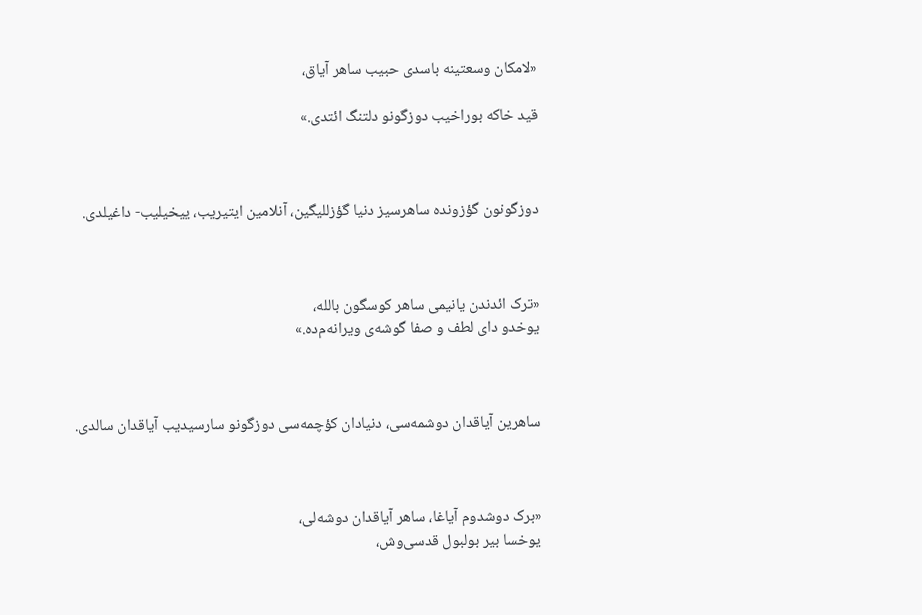«لامکان وسعتینه باسدی حبیب ساهر آیاق،

قید خاکه بوراخیب دوزگونو دلتنگ ائتدی.»



دوزگونون گؤزونده ساهرسیز دنیا گؤزللیگین، آنلامین ایتیریب، ییخیلیب- داغیلدی.



«ترک ائدندن یانیمی ساهر کوسگون بالله،
یوخدو دای لطف و صفا گوشه‌ی ویرانه‌م‌ده.»



ساهرین آیاقدان دوشمه‌سی، دنیادان کؤچمه‌سی دوزگونو سارسیدیب آیاقدان سالدی.



«برک دوشدوم آیاغا، ساهر آیاقدان دوشه‌لی،
یوخسا بیر بولبول قدسی‌وش،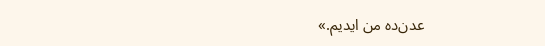عدن‌ده من ایدیم.»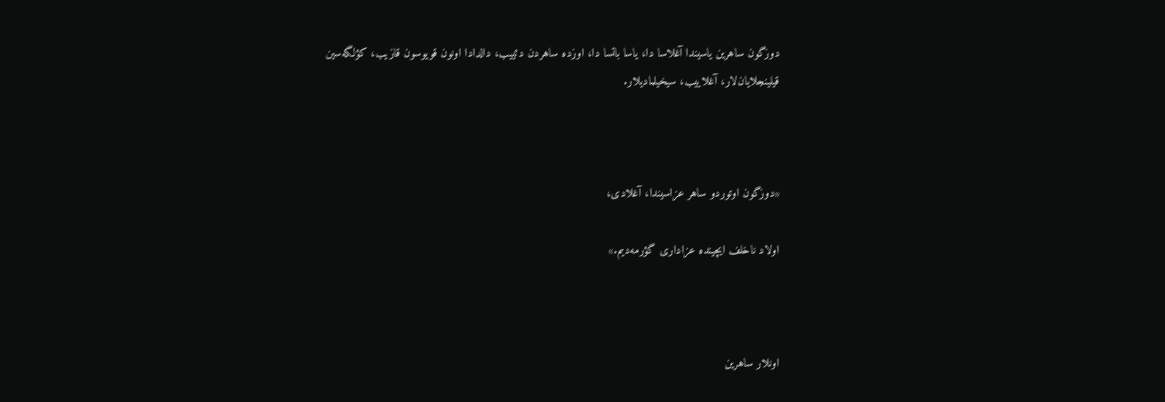دوزگون ساهرین یاسیندا آغلاسا دا، یاسا باتسا دا، اوزده ساهردن دئییب، دالدادا اونون قویوسون قازیب، کؤلگه‌سین قیلینجلایان‌لار، آغلاییب، سیخیلمادیلار.



«دوزگون اوتوردو ساهر عزاسیندا، آغلادی،

اولاد ناخلف ایچینده عزاداری گؤرمه‌دیم.»



اونلار ساهرین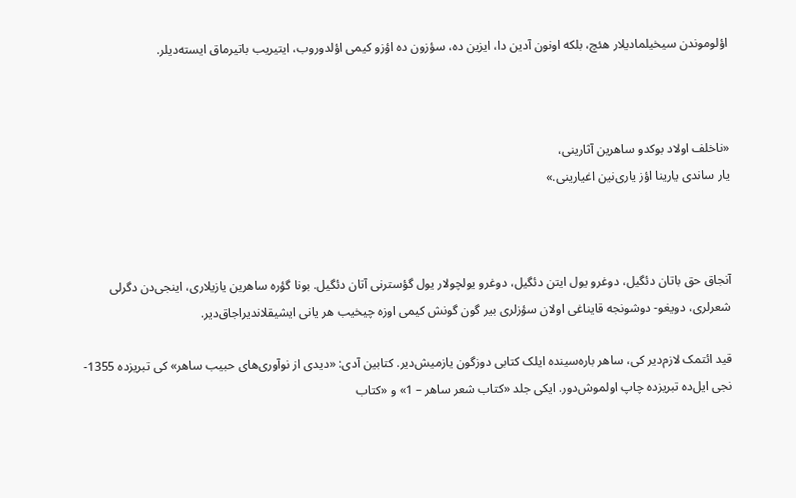اؤلوموندن سیخیلمادیلار هئچ، بلکه اونون آدین‌ دا، ایزین ‌ده، سؤزون ‌ده اؤزو کیمی اؤلدوروب، ایتیریب باتیرماق ایسته‌دیلر.



«ناخلف اولاد بوکدو ساهرین آثارینی،
یار ساندی یارینا اؤز یاری‌نین اغیارینی.»



آنجاق حق باتان دئگیل، دوغرو یول ایتن دئگیل، دوغرو یولچولار یول گؤسترنی آتان دئگیل. بونا گؤره ساهرین یازیلاری، اینجی‌دن دگرلی شعرلری، دویغو- دوشونجه‌ قایناغی اولان سؤزلری بیر گون گونش کیمی اوزه چیخیب هر یانی ایشیقلاندیراجاق‌دیر.

قید ائتمک لازم‌دیر کی، ساهر باره‌سینده ایلک کتابی دوزگون یازمیش‌دیر. کتابین آدی: «دیدی از نوآوری‌های حبیب ساهر» کی تبریزده 1355- نجی ایل‌ده تبریزده چاپ اولموش‌دور. ایکی جلد «کتاب شعر ساهر – 1» و «کتاب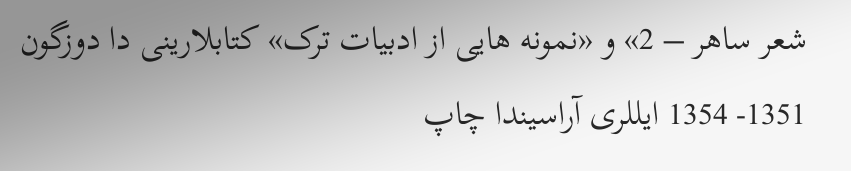شعر ساهر – 2» و «نمونه هایی از ادبیات ترک» کتابلارینی دا دوزگون 1351- 1354 ایللری آراسیندا چاپ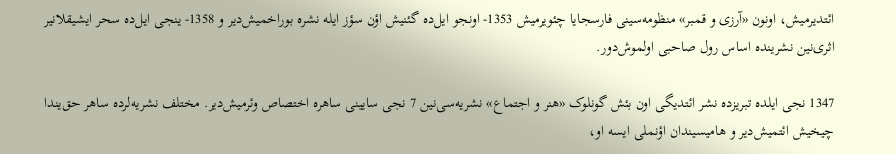ائتدیرمیش، اونون «آرزی و قمبر» منظومه‌سینی فارسجایا چئویرمیش 1353- اونجو ایل‌ده گئنیش اؤن سؤز ایله نشره بوراخمیش‌دیر و 1358- ینجی ایل‌ده سحر ایشیقلانیر اثری‌نین نشرینده اساس رول صاحبی اولموش‌دور.

1347 نجی ایلده تبریزده نشر ائتدیگی اون بئش گونلوک «هنر و اجتماع» نشریه‌سی‌نین 7 نجی سایینی ساهره اختصاص وئرمیش‌دیر. مختلف نشریه‌لرده ساهر حق‌یندا چیخیش ائتمیش‌دیر و هامیسیندان اؤنملی ایسه او،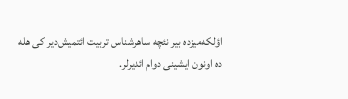اؤلکه‌میزده بیر نئچه ساهرشناس تربیت ائتمیش‌دیر کی هله‌ ده اونون ایشینی دوام ائدیرلر.